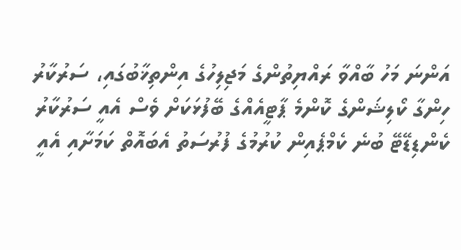އަންނަ މަހު ބާއްވާ ރައްޔިތުންގެ މަޖިލިހުގެ އިންތިޚާބުގައި، ސަރުކާރު ހިންގާ ކޯލިޝަންގެ ކޮންމެ ޕާޓީއެއްގެ ބޭފުޅަކަށް ވެސް އެއީ ސަރުކާރު ކެންޑިޑޭޓޭ ބުނެ ކެމްޕެއިން ކުރުމުގެ ފުރުސަތު އެބައޮތް ކަމަށާއި އެއީ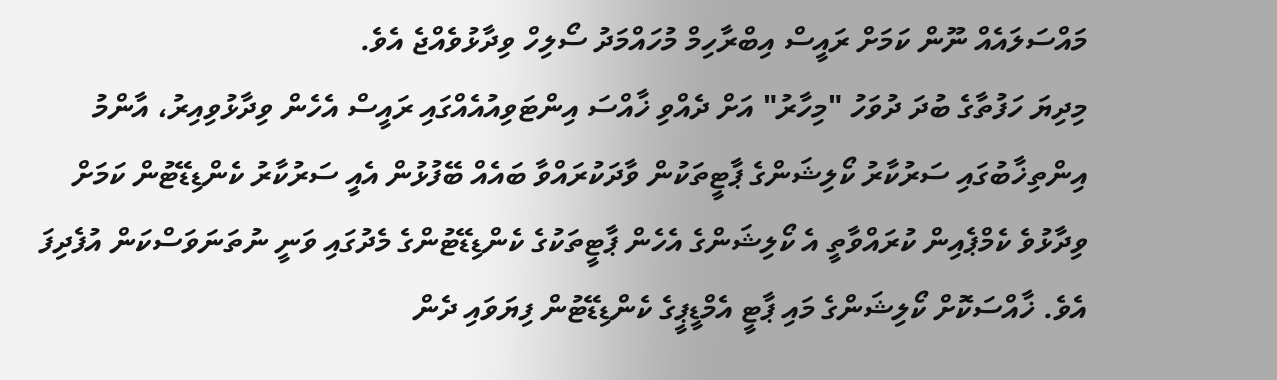މައްސަލައެއް ނޫން ކަމަށް ރައީސް އިބްރާހިމް މުހައްމަދު ސޯލިހް ވިދާޅުވެއްޖެ އެވެ.
މިދިޔަ ހަފުތާގެ ބުދަ ދުވަހު "މިހާރު" އަށް ދެއްވި ޚާއްސަ އިންޓަވިއުއެއްގައި ރައީސް އެހެން ވިދާޅުވިއިރު، އާންމު އިންތިޚާބުގައި ސަރުކާރު ކޯލިޝަންގެ ޕާޓީތަކުން ވާދަކުރައްވާ ބައެއް ބޭފުޅުން އެއީ ސަރުކާރު ކެންޑިޑޭޓުން ކަމަށް ވިދާޅުވެ ކެމްޕެއިން ކުރައްވާތީ އެ ކޯލިޝަންގެ އެހެން ޕާޓީތަކުގެ ކެންޑިޑޭޓުންގެ މެދުގައި ވަނީ ނުތަނަވަސްކަން އުފެދިފަ އެވެ. ޚާއްސަކޮށް ކޯލިޝަންގެ މައި ޕާޓީ އެމްޑީޕީގެ ކެންޑިޑޭޓުން ފިޔަވައި ދެން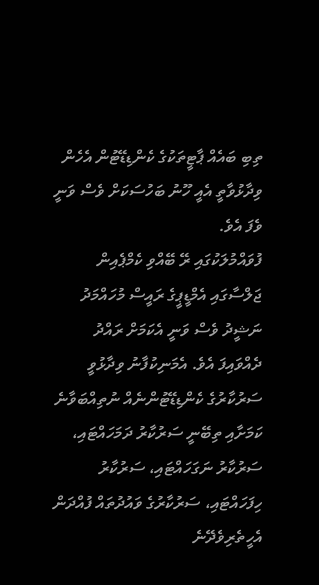ތިބި ބައެއް ޕާޓީތަކުގެ ކެންޑިޑޭޓުން އެހެން ވިދާޅުވާތީ އެއީ ހޫނު ބަހުސަކަށް ވެސް ވަނީ ވެފަ އެވެ.
ފުވައްމުލަކުގައި ރޭ ބޭއްވި ކެމްޕެއިން ޖަލްސާގައި އެމްޑީޕީގެ ރައީސް މުހައްމަދު ނަޝީދު ވެސް ވަނީ އެކަމަށް ރައްދު ދެއްވައިފަ އެވެ. އެމަނިކުފާނު ވިދާޅުވީ ސަރުކާރުގެ ކެންޑިޑޭޓުންނެއް ނުތިއްބަވާނެ ކަމަށާއި ތިބޭނީ ސަރުކާރު ދަމަހައްޓައި، ސަރުކާރު ނަގަހައްޓައި، ސަރުކާރު ހިފަހައްޓައި، ސަރުކާރުގެ ވައުދުތައް ފުއްދަން އެހީތެރިވެދޭނެ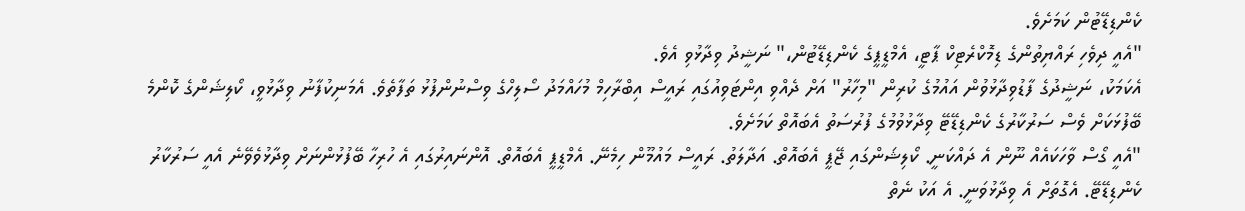ކެންޑިޑޭޓުން ކަމަށެވެ.
"އެއީ ދިވެހި ރައްޔިތުންގެ ޑިމޮކްރެޓިކް ޕާޓީ، އެމްޑީޕީގެ ކެންޑިޑޭޓުން،" ނަޝީދު ވިދާޅުވި އެވެ.
އެކަމަކު، ނަޝީދުގެ ފާޑުވިދާޅުވުން އައުމުގެ ކުރިން "މިހާރު" އަށް ދެއްވި އިންޓަވިއުގައި ރައީސް އިބްރާހިމް މުހައްމަދު ސޯލިހްގެ ވިސްނުންފުޅު ތަފާތެވެ. އެމަނިކުފާނު ވިދާޅުވީ، ކޯލިޝަންގެ ކޮންމެ ބޭފުޅަކަށް ވެސް ސަރުކާރުގެ ކެންޑިޑޭޓޭ ވިދާޅުވުމުގެ ފުރުސަތު އެބައޮތް ކަމަށެވެ.
"އެއީ ގޯސް ވާހަކައެއް ނޫން އެ ދައްކަނީ. ކޯލިޝަންގައި ޖޭޕީ އެބައޮތް. އަދާލަތު. ރައީސް މައުމޫން ހިމެނޭ. އެމްޑީޕީ އެބައޮތް. އޮންނައިރުގައި އެ ހުރިހާ ބޭފުޅުންނަށް ވިދާޅުވެވޭނެ އެއީ ސަރުކާރު ކެންޑިޑޭޓޭ. އެގޮތަށް އެ ވިދާޅުވަނީ. އެ އަކު ނެތް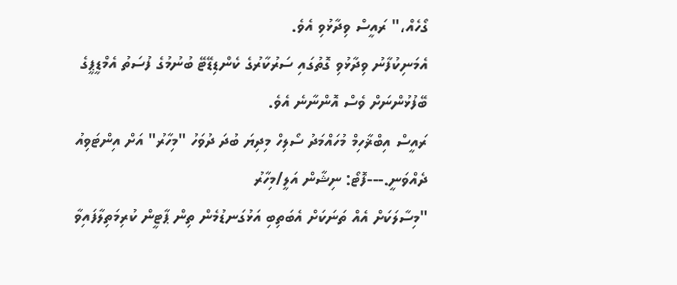ގޯހެއް،" ރައީސް ވިދާޅުވި އެވެ.
އެމަނިކުފާނު ވިދާޅުވި ގޮތުގައި ސަރުކާރުގެ ކެންޑިޑޭޓޭ ބުނުމުގެ ފުސަތު އެމްޑީޕީގެ ބޭފުޅުންނަށް ވެސް އޮންނާނެ އެވެ.
ރައީސް އިބްޜާހިމް މުހައްމަދު ސޯލިހް މިދިޔަ ބުދަ ދުވަހު "މިހާރު" އަށް އިންޓަވިއު ދެއްވަނީ.---ފޮޓޯ: ނިޝާން އަލީ/މިހާރު
"މިސާލަކަށް އެއް ތަނަކަށް އެބަތިބި އަޅުގަނޑުމެން ތިން ޕާޓީން ކުރިމަތިލާފައިވާ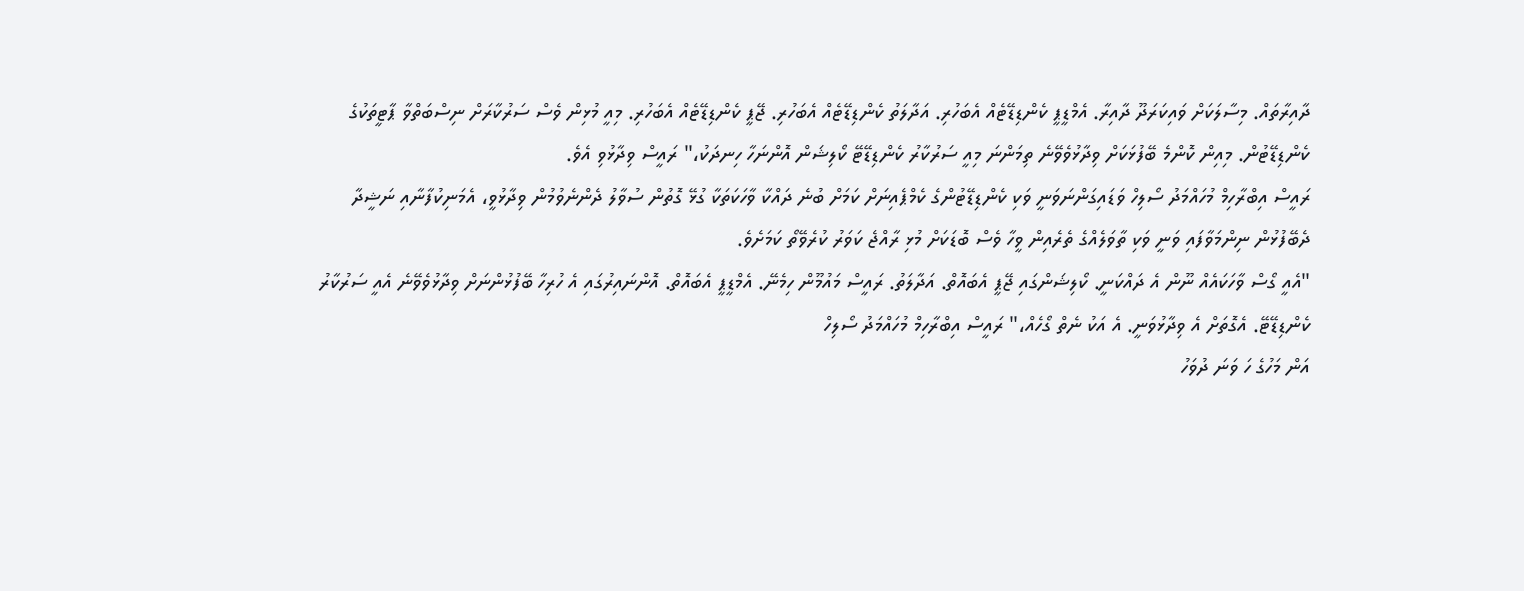ދާއިރާތައް. މިސާލަކަށް ވައިކަރަދޫ ދާއިރާ. އެމްޑީޕީ ކެންޑިޑޭޓެއް އެބަހުރި. އަދާލަތު ކެންޑިޑޭޓެއް އެބަހުރި. ޖޭޕީ ކެންޑިޑޭޓެއް އެބަހުރި. މިއީ މުޅިން ވެސް ސަރުކާރަށް ނިސްބަތްވާ ޕާޓީތަކުގެ ކެންޑިޑޭޓުން. މިއިން ކޮންމެ ބޭފުޅަކަށް ވިދާޅުވެވޭނެ ތިމަންނަ މިއީ ސަރުކާރު ކެންޑިޑޭޓޭ ކޯލިޝަން އޮންނަހާ ހިނދަކު،" ރައީސް ވިދާޅުވި އެވެ.
ރައީސް އިބްރާހިމް މުހައްމަދު ސޯލިހް ވަޑައިގަންނަވަނީ ވަކި ކެންޑިޑޭޓުންގެ ކެމްޕެއިނަށް ކަމަށް ބުނެ ދައްކާ ވާހަކަތަކާ ގުޅޭ ގޮތުން ސުވާލު ދެންނެވުމުން ވިދާޅުވީ، އެމަނިކުފާނާއި ނަޝީދާ ދެބޭފުޅުން ނިންމަވާފައި ވަނީ ވަކި ތާވަލެއްގެ ތެރެއިން ވީހާ ވެސް ބޮޑަކަށް މުޅި ރާއްޖެ ކަވަރު ކުރެވޭތޯ ކަމަށެވެ.
"އެއީ ގޯސް ވާހަކައެއް ނޫން އެ ދައްކަނީ. ކޯލިޝަންގައި ޖޭޕީ އެބައޮތް. އަދާލަތު. ރައީސް މައުމޫން ހިމެނޭ. އެމްޑީޕީ އެބައޮތް. އޮންނައިރުގައި އެ ހުރިހާ ބޭފުޅުންނަށް ވިދާޅުވެވޭނެ އެއީ ސަރުކާރު ކެންޑިޑޭޓޭ. އެގޮތަށް އެ ވިދާޅުވަނީ. އެ އަކު ނެތް ގޯހެއް،" ރައީސް އިބްރާހިމް މުހައްމަދު ސޯލިހް
އަން މަހުގެ ހަ ވަނަ ދުވަހު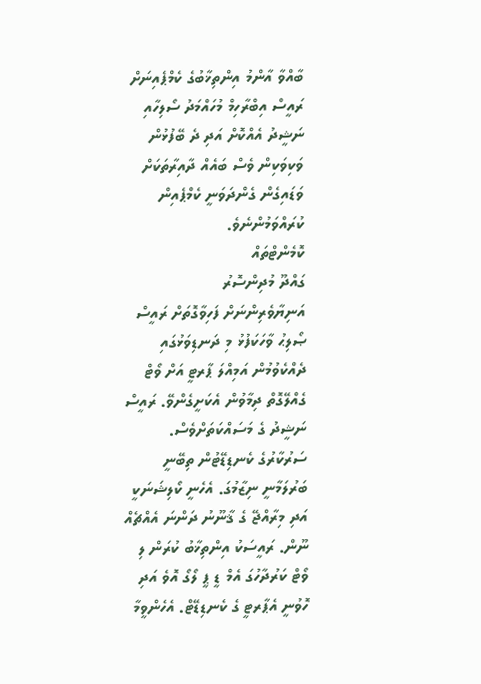ބާއްވާ އާންމު އިންތިޚާބުގެ ކެމްޕެއިނަށް ރައީސް އިބްރާހިމް މުހައްމަދު ސޯލިހާއި ނަޝީދު އެއްކޮށް އަދި ދެ ބޭފުޅުން ވަކިވަކިން ވެސް ބައެއް ދާއިރާތަކަށް ވަޑައިގެން ގެންދަވަނީ ކެމްޕެއިން ކުރައްވަމުންނެވެ.
ކޮމެންޓްތައް
ގައްދޫ މުދިންސޮރު
އަނިޔާވެރިންނަށް ފަހިވާގޮތަށް ރައީސް ޞޯލިޙު ވާހަކަފުޅު މި ދަނޑިވަޅުގައި ދެއްކެވުމުން އަމިއްލަ ޕާރޓީ އަށް ވޯޓް ގެއްލޭގޮތް ދިމާވުން އެކަށީގެންވޭ. ރައީސް ނަޝީދު ގެ މަސައްކަތަށްވެސް. ސަރުކާރުގެ ކެނޑިޑޭޓުން ތިބޭނީ ބަރުލަމާނީ ނިޒާމުގަ. އެހެނީ ކޯލިޝަނަކީ އަދި މިރާއްޖޭ ގެ ޤާނޫނު ދަންނަ އެއްޗެއް ނޫން. ރައީސަކު އިންތިޚާބު ކުރަން ލި ވޯޓް ކަރުދާހުގަ އެމް ޑީ ޕީ ލޯގޯ އޮވެ އަދި ހޮވުނީ އެޕާރޓީ ގެ ކެނޑިޑޭޓް. އެހެންވީމާ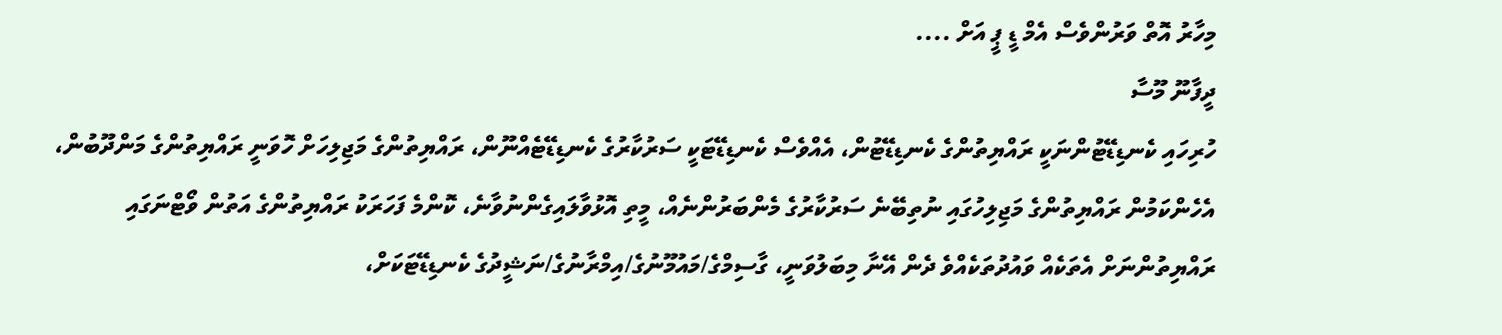މިހާރު އޮތް ވަރުންވެސް އެމް ޑީ ޕީ އަށް ....
ދީފާނޫ މޫސާ
ހުރިހައި ކެނޑިޑޭޓުންނަކީ ރައްޔިތުންގެ ކެނޑިޑޭޓުން، އެއްވެސް ކެނޑިޑޭޓަކީ ސަރުކާރުގެ ކެނޑިޑޭޓެއްނޫން، ރައްޔިތުންގެ މަޖިލިހަށް ހޮވަނީ ރައްޔިތުންގެ މަންދޫބުން، އެހެންކަމުން ރައްޔިތުންގެ މަޖިލިހުގައި ނުތިބޭނެ ސަރުކާރުގެ މެންބަރުންނެއް، މީތި އޮޅުވާލައިގެންނުވާނެ، ކޮންމެ ފަހަރަކު ރައްޔިތުންގެ އަތުން ވޯޓްނަގައި ރައްޔިތުންނަށް އެތަކެއް ވައުދުތަކެއްވެ ދެން އޭނާ މިބަލުވަނީ، ގާސިމްގެ/މައުމޫނުގެ/އިމްރާނުގެ/ނަޝީދުގެ ކެނޑިޑޭޓަކަށް،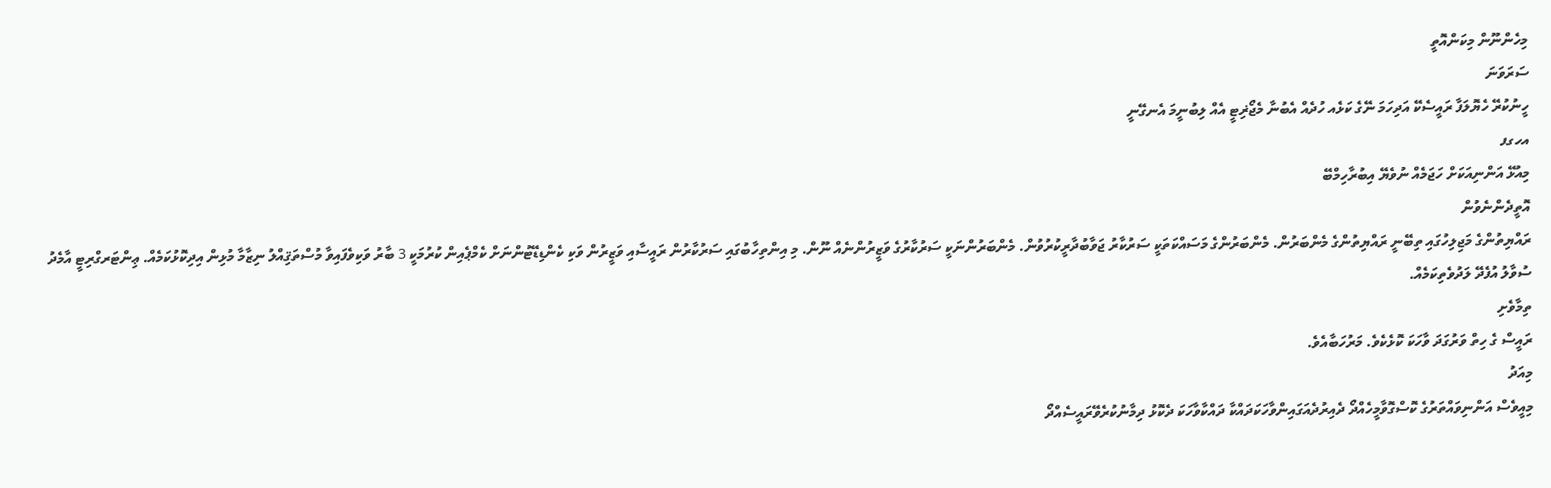މިހެންނޫން މިކަންއޮތީ
ސަރަވަނަ
ހީނުކުރޭ ހެޔޮލަފާ ރައީސެކޭ އަދިހަމަ ނޭގެ ކަޅެއ ހުދެއް އެބުނާ މެޖޯޜިޓީ އެއް ލިބުނީމަ އެނގޭނީ
އހގފ
މިއުޅޭ އަންނިއަކަށް ހަޖަމެއް ނުވެޔޭ އިބުރާހިމްބޭ
އޮތީދެންނެވުން
ރައްޔިތުންގެ މަޖިލިހުގައި ތިބޭނީ ރައްޔިތުންގެ މެންބަރުން. މެންބަރުންގެ މަސައްކަތަކީ ސަރުކާރު ޖަވާބުދާރީކުރުވުން. މެންބަރުންނަކީ ސަރުކާރުގެ ވަޒީރުންނެއް ނޫން. މި އިންތިހާބުގައި ސަރުކާރުން ރައީސާއި ވަޒީރުން ވަކި ކެންޑިޑޭޓުންނަށް ކެމްޕެއިން ކުރުމަކީ 3 ބާރު ވަކިވެފައިވާ މުސްތަޤިއްލު ނިޒާމާ މުޅިން އިދިކޮޅުކަމެއް. ޢިންޓަރގްރިޓީ އާމެދު ސުވާލު އުފެދޭ ލަދުވެތިކަމެއް.
ތިމާވެށި
ރައީސް ގެ ހިތް ވަރުގަދަ ވާހަކަ ކޮޅެކެވެ. މަރުހަބާއެވެ.
މިއަދު
މިއީވެސް އަންނިވައްތަރުގެ ކޮސްގޮވާމީހެއްދޯ ދެއިރުދެއަގައިންވާހަކަދައްކާ ދައްކާވާހަކަ ދެކޮޅު ދިމާނުކުރެވޭރައީސެއްދޯ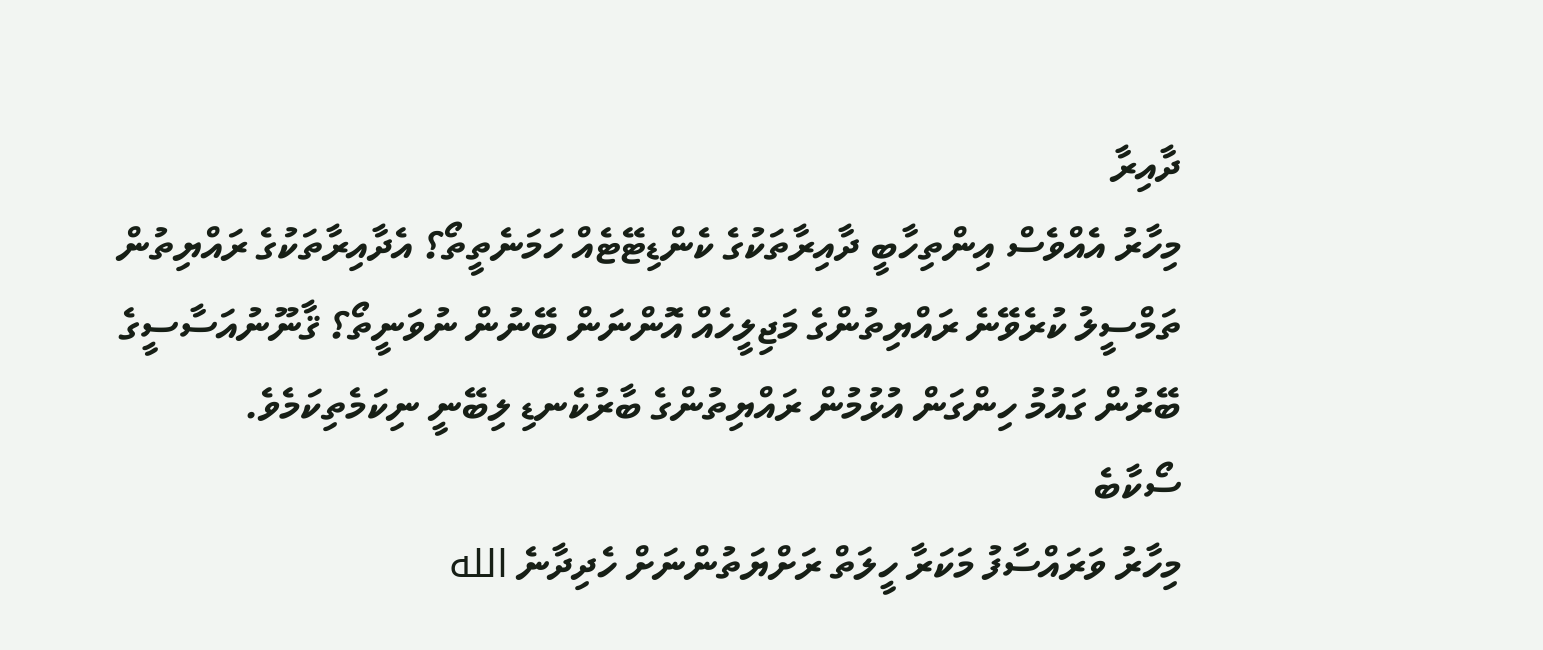ދާއިރާ
މިހާރު އެއްވެސް އިންތިހާބީ ދާއިރާތަކުގެ ކެންޑިޓޭޓެއް ހަމަނެތީތޯ؟ އެދާއިރާތަކުގެ ރައްޔިތުން ތަމްސީލު ކުރެވޭނެ ރައްޔިތުންގެ މަޖިލީހެއް އޮންނަން ބޭނުން ނުވަނީތޯ؟ ޤާނޫނުއަސާސީގެ ބޭރުން ގައުމު ހިންގަން އުޅުމުން ރައްޔިތުންގެ ބާރުކެނޑި ލިބޭނީ ނިކަމެތިކަމެވެ.
ސޯކާބެ
މިހާރު ވަރައްސާފު މަކަރާ ހީލަތް ރަށްޔަތުންނަށް ހެދިދާނެ الله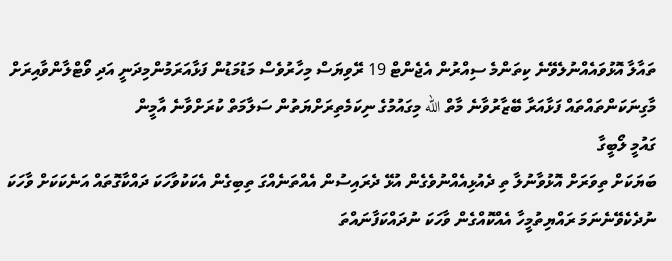ތައާލާ އޮޅުވައެއްނުލެވޭނެ ކިތަންމެ ސިއްރުން އެޖެންޓް 19 ރޭވިޔަސް މިހާރުވެސް މަޑުމަޑުން ފަޅާއަރަމުންމިދަނީ އަދި ވޯޓްލާންވާއިރަށް މާގިނަކަންތައްތައް ފަޅާއަރާ ބޭޒާރުވާނެ މާތް الله މިގައުމުގެ ނިކަމެތިރަށްޔަތުން ސަލާމަތް ކުރަށްވާނެ އާމީން
ގައުމީ ލޯބީގާ
ބަޔަކަށް ތިވަރަށް އޮޅުވާނުލާ ތި ދެއުޅިއެއްނުވެގެން އުޅޭ ދެރައިސުން އެއްތަނެއްގަ ތިބިގެން އެކަކުވާހަކަ ދައްކާގޮތައް އަނެކަކަށް ވާހަކަ ނުދެކެވޭނެނަމަ ރައްޔިތުމީހާ އެއްކޮއްގެން ވާހަކަ ނުދައްކަފާނައްތަ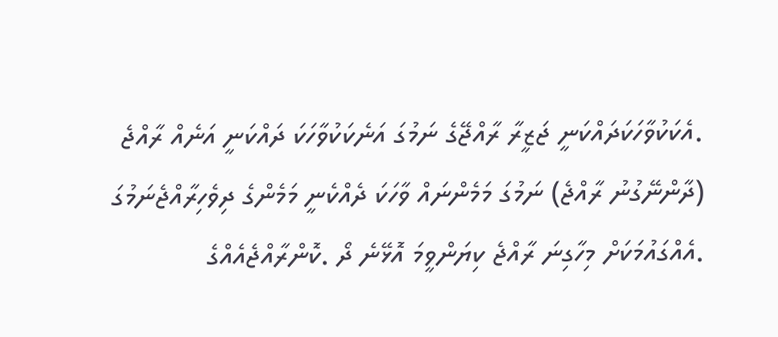.އެކަކުވާހަކަދައްކަނީ ޖަޒީރާ ރާއްޖޭގެ ނަމުގަ އަނެކަކުވާހަކަ ދައްކަނީ އަނެއް ރާއްޖެ (ދާންނޭގުނު ރާއްޖެ) ނަމުގަ މަމެންނައް ވާހަކަ ދެއްކެނީ މަމެންގެ ދިވެހިރާއްޖެނަމުގަ .އެއްގައުމަކަށް މިހާގިނަ ރާއްޖެ ކިޔަންވީމަ އޮޅޭނެ ދޯ .ކޮންރާއްޖެއެއްގެ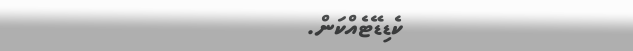ކެޑިޑޭޓެއްކަން.